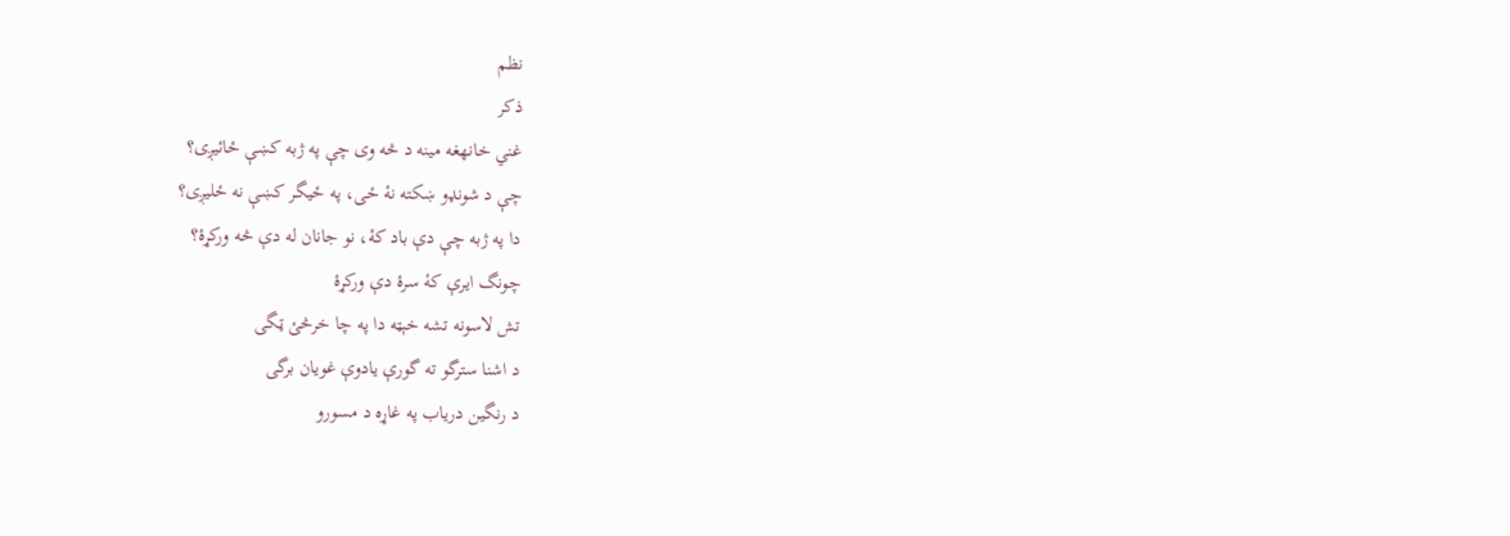نظم
ذکر
غني خانهغه مينه د څه وی چې په ژبه کښې ځائيږی؟
چې د شونډو ښکته نۀ ځی، په ځيگر کښې نه ځليږی؟
دا په ژبه چې دې باد کۀ، نو جانان له دې څه ورکړۀ؟
چونگ ايرې کۀ سرۀ دې ورکړۀ
تش لاسونه تشه خېټه دا په چا خرڅئ ټگی
د اشنا سترگو ته گورې يادوې غويان برگی
د رنگين درياب په غاړه د مسورو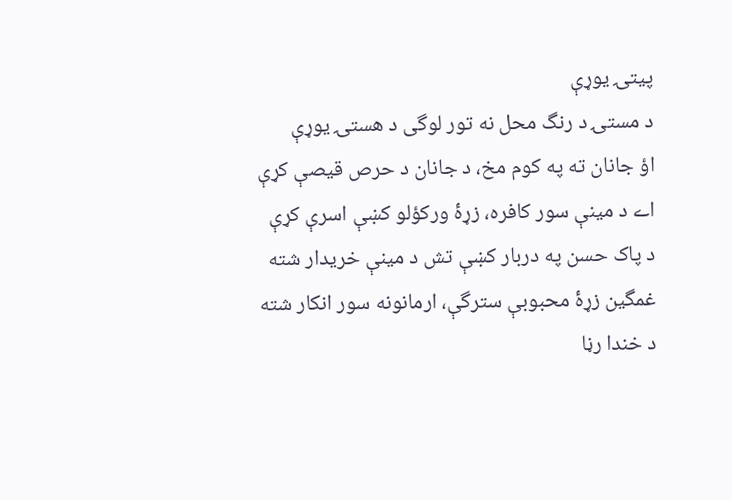پيتۍ يوړې
د مستۍ د رنگ محل نه تور لوگی د هستۍ يوړې
اؤ جانان ته په کوم مخ، د جانان د حرص قيصې کړې
اے د مينې سور کافره، زړۀ ورکؤلو کښې اسرې کړې
د پاک حسن په دربار کښې تش د مينې خريدار شته
غمگين زړۀ محبوبې سترگې، ارمانونه سور انکار شته
د خندا رڼا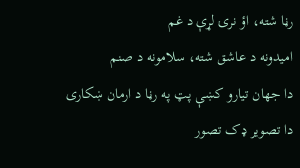رڼا شته، اؤ نرۍ لړې د غم
اميدونه د عاشق شته، سلامونه د صنم
دا جهان تيارو کښې پټ په رڼا د ارمان ښکاری
دا تصوير ډک تصور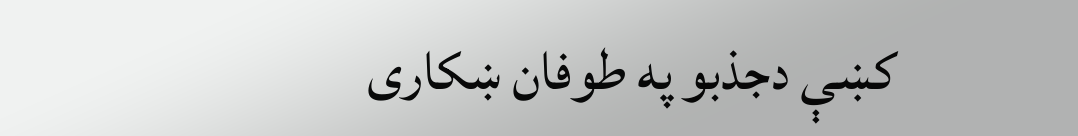کښې دجذبو په طوفان ښکاری